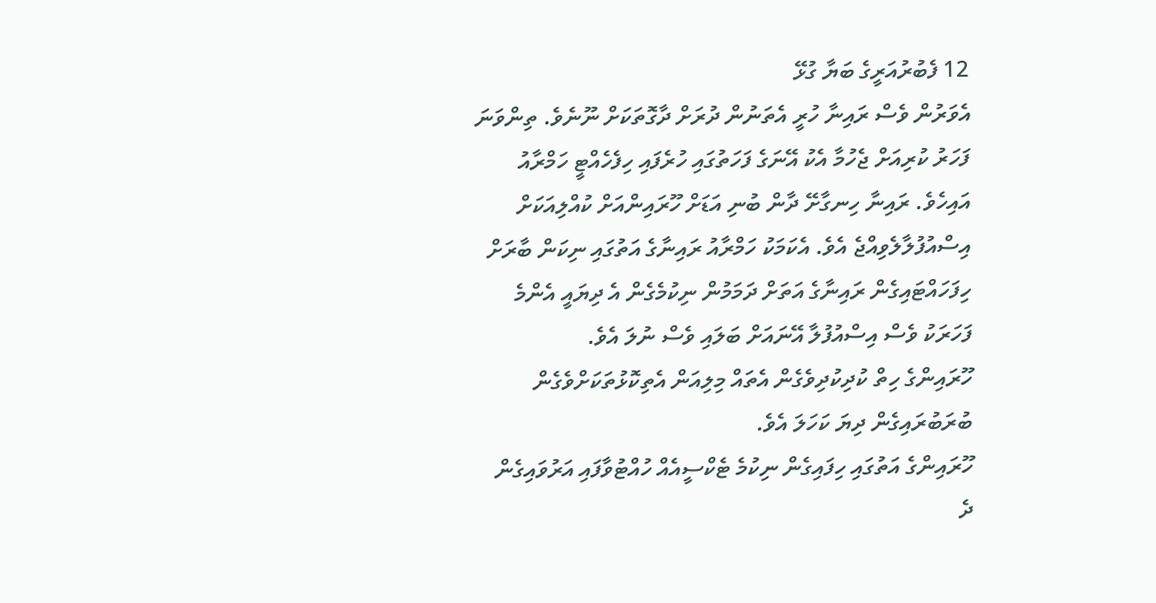12 ފެބުރުއަރީގެ ބަޔާ ގުޅޭ
އެވަރުން ވެސް ރައިނާ ހުރީ އެތަނުން ދުރަށް ދާގޮތަކަށް ނޫނެވެ. ތިންވަނަ
ފަހަރު ކުރިއަށް ޖެހުމާ އެކު އޭނަގެ ފަހަތުގައި ހުރެފައި ހިފެހެއްޓީ ހަމްރާއު
އައިހެވެ. ރައިނާ ހިނގާށޭ ދާން ބުނި އަޑަށް ހޫރައިންއަށް ކުއްލިއަކަށް
އިސްއުފުލާލެވިއްޖެ އެވެ. އެކަމަކު ހަމްރާއު ރައިނާގެ އަތުގައި ނިކަން ބާރަށް
ހިފަހައްޓައިގެން ރައިނާގެ އަތަށް ދަމަމުން ނިކުމެގެން އެ ދިޔައީ އެންމެ
ފަހަރަކު ވެސް އިސްއުފުލާ އޭނައަށް ބަލައި ވެސް ނުލަ އެވެ.
ހޫރައިންގެ ހިތް ކުދިކުދިވެގެން އެތައް މިލިއަން އެތިކޮޅުތަކަށްވެގެން
ބުރަބުރައިގެން ދިޔަ ކަހަލަ އެވެ.
ހޫރައިންގެ އަތުގައި ހިފައިގެން ނިކުމެ ޓެކްސީއެއް ހުއްޓުވާފައި އަރުވައިގެން
ދެ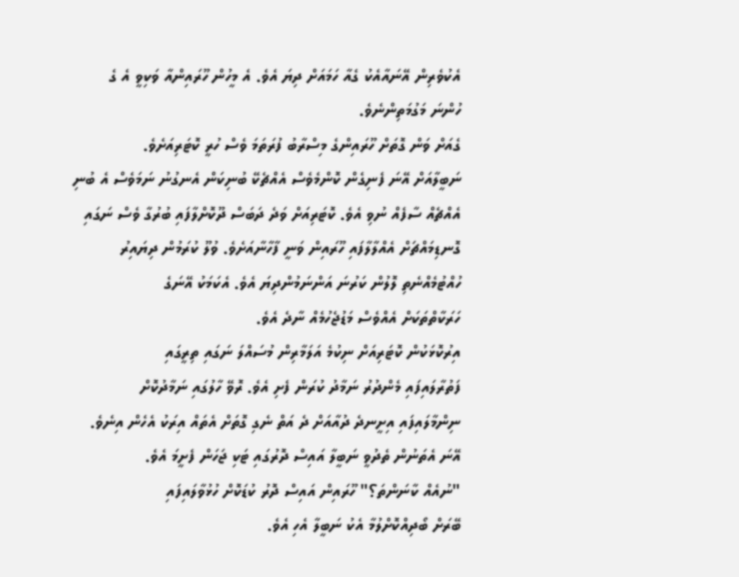އެކުވެރިން އޭނައާއެކު ގެއާ ހަމައަށް ދިޔަ އެވެ. އެ މީހުން ހޫރައިންއާ ވަކިވީ އެ ގެ
ހުންނަ މަގުމަތިންނެވެ.
ގެއަށް ވަން ގޮތަށް ހޫރައިންގެ މިސްރާބު ފުރަތަމަ ވެސް ހުރީ ކޮޓަރިއަށެވެ.
ނަބީލާއަށް އޭނަ ފެނިގެން ކޮންމެވެސް އެއްޗެކޭ ބުނިކަން އެނގުނު ނަމަވެސް އެ ބުނި
އެއްޗެއް ސާފެއް ނުވި އެވެ. ކޮޓަރިއަށް ވަދެ ދަބަސް ދޫކޮށްލާފައި ބުރުގާ ވެސް ނަގައި
ގޮނޑިމައްޗަށް އެއްލާލާފައި ހޫރައިން ވަނީ ފާހާނާއަށެވެ. ވުލޫ ކުރަމުން ދިޔައިރު
ހުއްޓުމެއްނެތި ލޮލުން ކަރުނަ އަންނަމުންދިޔަ އެވެ. އެކަމަކު އޭނަގެ
ހަރަކާތްތަކަށް އެއްވެސް މަޑުޖެހުމެއް ނާދެ އެވެ.
އިރުކޮޅަކުން ކޮޓަރިއަށް ނިކުމެ އަލަމާރިން މުސައްލަ ނަގައި ތިރީގައި
ފަތުރާލައިފައި މެންދުރު ނަމާދު ކުރަން ފެށި އެވެ. ރޮވޭ ހާލުގައި ނަމާދުކޮށް
ނިންމާލައިފައި އިށީނދެ ދުއާއަށް ދެ އަތް ނެގި ގޮތަށް އެތައް އިރަކު އެހެން އިނެވެ.
އޭނަ އެތަނުން ތެދުވީ ނަބީލާ އައިސް ދޮރުގައި ޓަކި ޖަހަން ފެށީމަ އެވެ.
"ނުއެއް ކާނަންތަ؟" ހޫރައިން އައިސް ދޮރު ކުޑަކޮށް ހުޅުވާލައިފައި
ބޭރަށް ބޯދިއްކޮށްލުމާ އެކު ނަބީލާ އެހި އެވެ.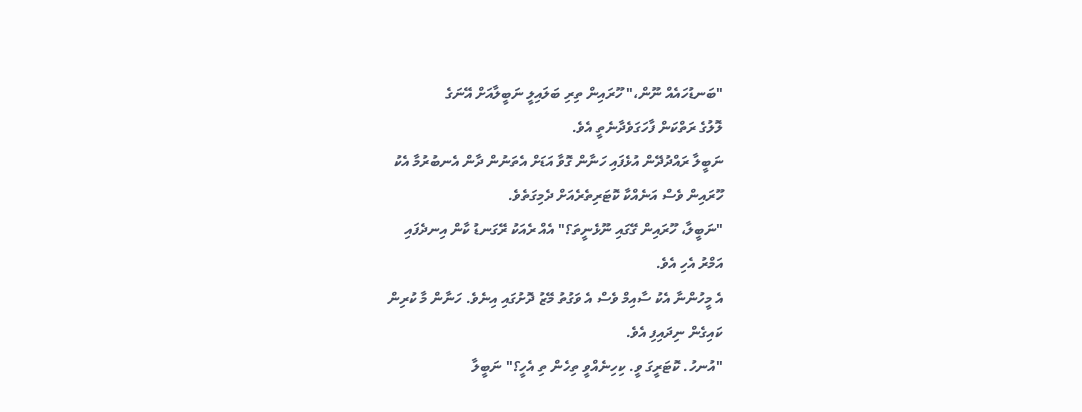"ބަނޑުހައެއް ނޫން،" ހޫރައިން ތިރި ބަލައިލީ ނަބީލާއަށް އޭނަގެ
ލޮލުގެ ރަތްކަން ފާހަގަވެދާނެތީ އެވެ.
ނަބީލާ ރައްދުދޭން އުޅެފައި ހަނާން ގޮވާ އަޑަށް އެތަނުން ދާން އެނބުރުމާ އެކު
ހޫރައިން ވެސް އަނެއްކާ ކޮޓަރިތެރެއަށް ދެމިގަތެވެ.
"ނަބީލާ، ހޫރައިން ގޭގައި ނޫޅެނީތަ؟" އެއް ރެއަކު ރޭގަނޑު ކާން އިނދެފައި
އަމްރު އެހި އެވެ.
އެ މީހުންނާ އެކު ސާއިމް ވެސް އެ ވަގުތު މޭޒު ދޮށުގައި އިނެވެ. ހަނާން މާ ކުރިން
ކައިގެން ނިދައިފި އެވެ.
"އުނހު. ކޮޓަރީގަ ވީ. ކިހިނެއްވީ ތިހެން ތި އެހީ؟" ނަބީލާ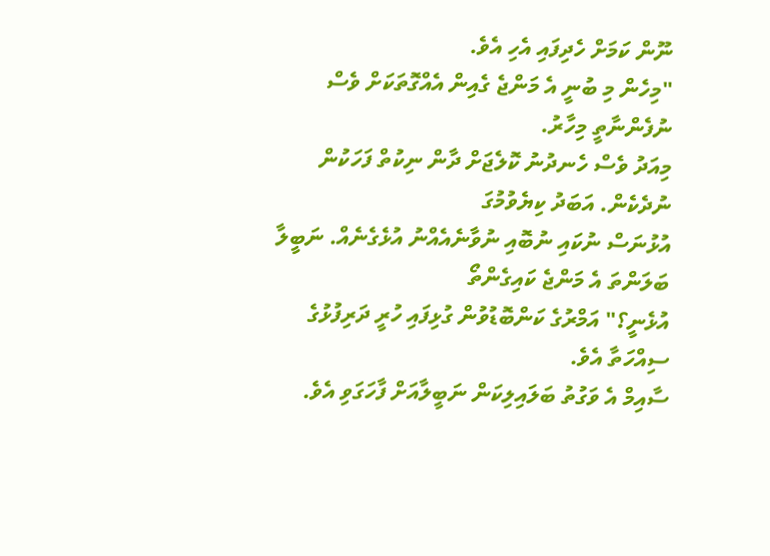ނޫން ކަމަށް ހެދިފައި އެހި އެވެ.
"މިހެން މި ބުނީ އެ މަންޖެ ގެއިން އެއްގޮތަކަށް ވެސް ނުފެންނާތީ މިހާރު.
މިއަދު ވެސް ހެނދުނު ކޮލެޖަށް ދާން ނިކުތް ފަހަކުން ނުދެކެން. އަބަދު ކިޔެވުމުގަ
އުޅުނަސް ނުކައި ނުބޮއި ނުވާނެއެއްނު އުޅެގެނެއް. ނަބީލާ ބަލަންތަ އެ މަންޖެ ކައިގެންތޯ
އުޅެނީ؟" އަމްރުގެ ކަންބޮޑުވުން ގުޅިފައި ހުރީ ދަރިފުޅުގެ ސިއްހަތާ އެވެ.
ސާއިމް އެ ވަގުތު ބަލައިލިކަން ނަބީލާއަށް ފާހަގަވި އެވެ.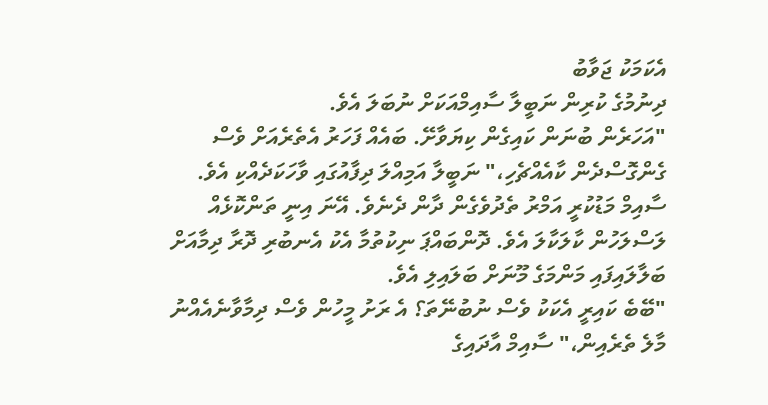އެކަމަކު ޖަވާބު
ދިނުމުގެ ކުރިން ނަބީލާ ސާއިމްއަކަށް ނުބަލަ އެވެ.
"އަހަރެން ބުނަން ކައިގެން ކިޔަވާށޭ. ބައެއް ފަހަރު އެތެރެއަށް ވެސް
ގެންގޮސްދެން ކާއެއްޗެހި،" ނަބީލާ އަމިއްލަ ދިފާއުގައި ވާހަކަދެއްކި އެވެ.
ސާއިމް މަޑުކުރީ އަމްރު ތެދުވެގެން ދާން ދެނެވެ. އޭނަ އިނީ ތަންކޮޅެއް
ލަސްލަހުން ކާލަކާލަ އެވެ. ދޮންބައްޕަ ނިކުތުމާ އެކު އެނބުރި ދޮރާ ދިމާއަށް
ބަލާލައިފައި މަންމަގެ މޫނަށް ބަލައިލި އެވެ.
"ބޭބެ ކައިރީ އެކަކު ވެސް ނުބުނޭތަ؟ އެ ރަށު މީހުން ވެސް ދިމާވާނެއެއްނު
މާލެ ތެރެއިން،" ސާއިމް އާދައިގެ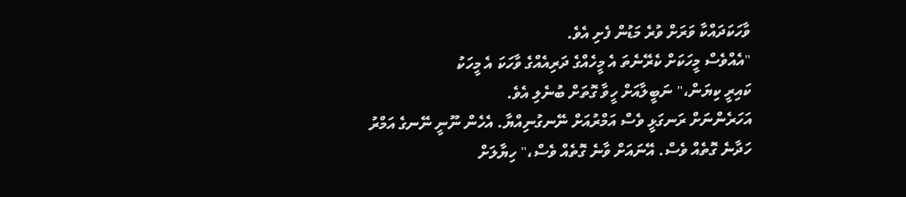ވާހަކަދައްކާ ވަރަށް ވުރެ މަޑުން ފެށި އެވެ.
"އެއްވެސް މީހަކަށް ކެރޭނެތަ އެ މީހެއްގެ ދަރިއެއްގެ ވާހަކަ އެ މީހަކު
ކައިރީ ކިޔަން،" ނަބީލާއަށް ހީވާ ގޮތަށް ބުނެލި އެވެ.
އަހަރެންނަށް ރަނގަޅީ ވެސް އަމްރުއަށް ނޭނގުނިއްޔާ. އެހެން ނޫނީ ނޭނގެ އަމްރު
ހަދާނެ ގޮތެއް ވެސް. އޭނައަށް ވާނެ ގޮތެއް ވެސް،" ހިޔާލަށް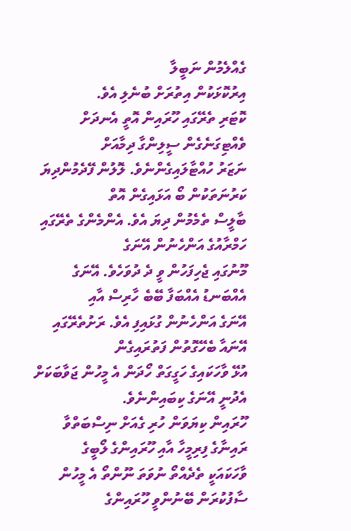ގެއްލެމުން ނަބީލާ
އިރުކޮޅަކުން އިތުރަށް ބުނެލި އެވެ.
ކޮޓަރި ތެރޭގައި ހޫރައިން އޮތީ އެނދަށް ވެއްޓިގަނެގެން ސީލިންގާ ދިމާއަށް
ނަޒަރު ހުއްޓާލައިގެންނެވެ. ލޮލުން ފޭދެމުންދިޔަ ކަރުނަތަކުން ބޯ އަޅައިގެން އޮތް
ބާލީސް ތެމެމުން ދިޔަ އެވެ. އެންމެންގެ ތެރޭގައި ހަމްރާއުގެ އަންހެނުން އޭނަގެ
މޫނުގައި ޖެހިފަހުން ވީ ދެ ދުވަހެވެ. އޭނަގެ އެއްބަނޑު އެއްބަފާ ބޭބެ ހާރިސް އާއި
އޭނަގެ އަންހެނުން ގުޅައިފި އެވެ. ރަށުތެރޭގައި އޭނައާ ބެހޭގޮތުން ފަތުރައިގެން
އުޅޭ ވާހަކައިގެ ހަގީގަތް ހޯދަން އެ މީހުން ޖަވާބަކަށް އެދުނީ އޭނަގެ ކިބައިންނެވެ.
ހޫރައިން ކިޔަވަން ހުރި ގެއަށް ނިސްބަތްވާ ރައިނާގެ ފިރިމީހާ އާއި ހޫރައިންގެ ލޯބީގެ
ވާހަކައަކީ ތެދެއްތޯ ނުވަތަ ނޫންތޯ އެ މީހުން ސާފުކުރަން ބޭނުންވީ ހޫރައިންގެ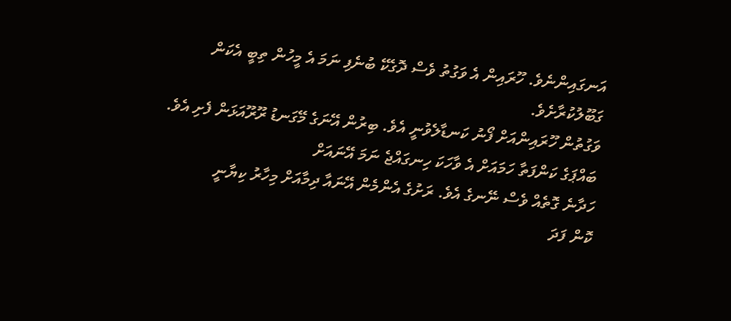އަނގައިންނެވެ. ހޫރައިން އެ ވަގުތު ވެސް ދޮގެކޭ ބުނެފި ނަމަ އެ މީހުން ތިބީ އެކަން ގަބޫލުކުރާށެވެ.
ވަގުތުން ހޫރައިންއަށް ފޯނު ކަނޑާލެވުނީ އެވެ. ބިރުން އޭނަގެ މޭގަނޑު ރޫރޫއަޅަން ފެށި އެވެ. ބައްޕަގެ ކަންފަތާ ހަމައަށް އެ ވާހަކަ ހިނގައްޖެ ނަމަ އޭނައަށް
ހަދާނެ ގޮތެއް ވެސް ނޭނގެ އެވެ. ރަށުގެ އެންމެން އޭނައާ ދިމާއަށް މިހާރު ކިޔާނީ
ކޮން ފަދަ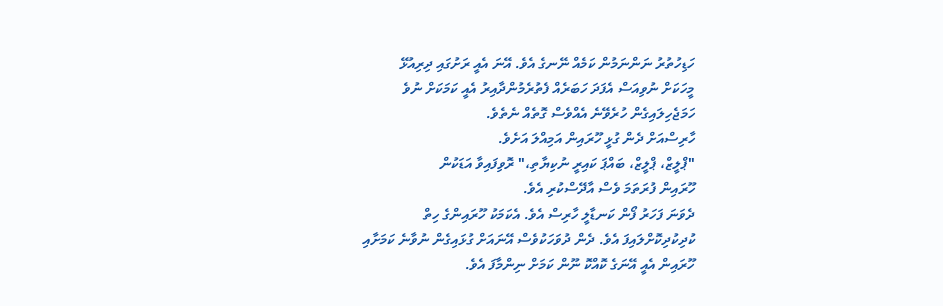ހަޑިހުތުރު ނަންނަމުން ކަމެއް ނޭނގެ އެވެ. އޭނަ އެއީ ރަށުގައި ދިރިއުޅޭ
މީހަކަށް ނުވިއަސް އެފަދަ ހަބަރެއް ފެތުރެމުންދާއިރު އެއީ ކަމަކަށް ނުވެ
ހަމަޖެހިލައިގެން ހުރެވޭނެ އެއްވެސް ގޮތެއް ނެތެވެ.
ހާރިސްއަށް ދެން ގުޅީ ހޫރައިން އަމިއްލަ އަށެވެ.
"ޕްލީޒް، ޕްލީޒް، ބައްޕަ ކައިރީ ނުކިޔާތި،" ރޮވިފައިވާ އަޑަކުން
ހޫރައިން ފުރަތަމަ ވެސް އާދޭސްކުރި އެވެ.
ދެވަނަ ފަހަރު ފޯން ކަނޑާލީ ހާރިސް އެވެ. އެކަމަކު ހޫރައިންގެ ހިތް
ކުދިކުދިކޮށްލައިފަ އެވެ. ދެން ދުވަހަކުވެސް އޭނައަށް ގުޅައިގެން ނުވާނެ ކަމަށާއި
ހޫރައިން އެއީ އޭނަގެ ކޮއްކޮ ނޫން ކަމަށް ނިންމާފަ އެވެ.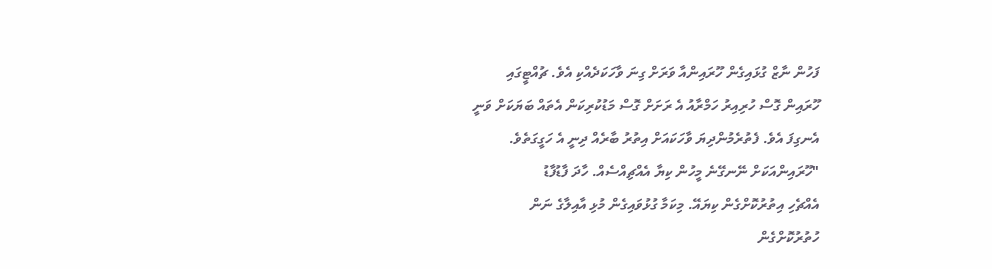ފަހުން ނާޒް ގުޅައިގެން ހޫރައިންއާ ވަރަށް ގިނަ ވާހަކަދެއްކި އެވެ. ޗުއްޓީގައި
ހޫރައިން ގޮސް ހުރިއިރު ހަމްރާއު އެ ރަށަށް ގޮސް މަޑުކުރިކަން އެތައް ބަޔަކަށް ވަނީ
އެނގިފަ އެވެ. ފެތުރެމުންދިޔަ ވާހަކައަށް އިތުރު ބާރެއް ދިނީ އެ ހަގީގަތެވެ.
"ހޫރައިންއަކަށް ނޭނގޭނެ މީހުން ކިޔާ އެއްޗިއްސެއް. ހާދަ ފާޑުފާޑު
އެއްޗެހި އިތުރުކޮށްގެން ކިޔައޭ. މިކަމާ ގުޅުވައިގެން މުޅި އާއިލާގެ ނަން
ހުތުރުކޮށްގެން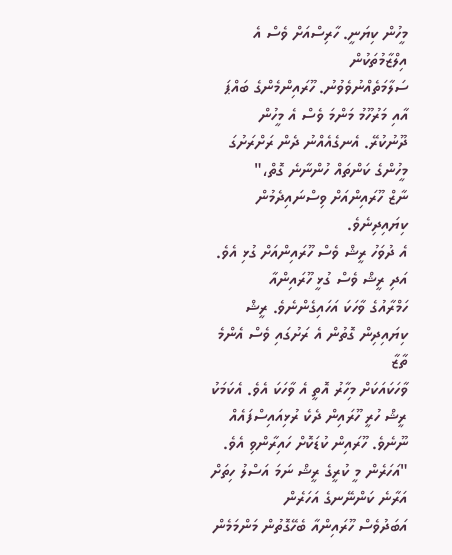މީހުން ކިޔަނީ. ހާރިސްއަށް ވެސް އެ އިލްޒާމުތަކުން
ސަލާމަތެއްނުވެވުނު. ހޫރައިންމެންގެ ބައްޕަ އާއި މަރުހޫމު މަންމަ ވެސް އެ މީހުން
ދޫނުކުރޭ. އެނގެއެއްނު ދެން ރަށްރަށުގަ މީހުންގެ ކަންތައް ހުންނާނެ ގޮތް،"
ނާޒް ހޫރައިންއަށް ވިސްނައިދެމުން ކިޔައިދިނެވެ.
އެ ދުވަހު ރީޝް ވެސް ހޫރައިންއަށް ގުޅި އެވެ. އަދި ރީޝް ވެސް ގުޅީ ހޫރައިންއާ
ހަމްރާއުގެ ވާހަކަ އަހައިގެންނެވެ. ރީޝް ކިޔައިދިން ގޮތުން އެ ރަށުގައި ވެސް އެންމެ ތާޒާ
ވާހަކައަކަށް މިހާރު އޮތީ އެ ވާހަކަ އެވެ. އެކަމަކު ރީޝް ހުރީ ހޫރައިން ދެކެ ރުޅިއައިސްފައެއް ނޫނެވެ. ހޫރައިން ކުޑަކޮށް ހައިރާންވި އެވެ.
"އަހަރެން މީ ކުރީގެ ރީޝް ނަމަ އަސްލު ހިތަށް އަރާނެ ކަންނޭނގެ އަހަރެން
އަބަދުވެސް ހޫރައިންއާ ބެހޭގޮތުން މަންމަމެން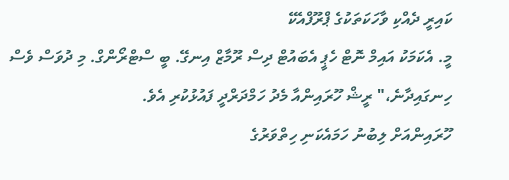ކައިރީ ދެއްކި ވާހަކަތަކުގެ ޕްރޫފްއެކޭ
މީ. އެކަމަކު އައިމް ނޮޓް ހެޕީ އެބައުޓް ދިސް ރޫމާޒް އިނގޭ. ބީ ސްޓްރޯންގް. މި ދުވަސް ވެސް
ހިނގައިދާނެ،" ރީޝް ހޫރައިންއާ މެދު ހަމްދަރްދީ ފައުޅުކުރި އެވެ.
ހޫރައިންއަށް ލިބުނު ހަމައެކަނި ހިތްވަރުގެ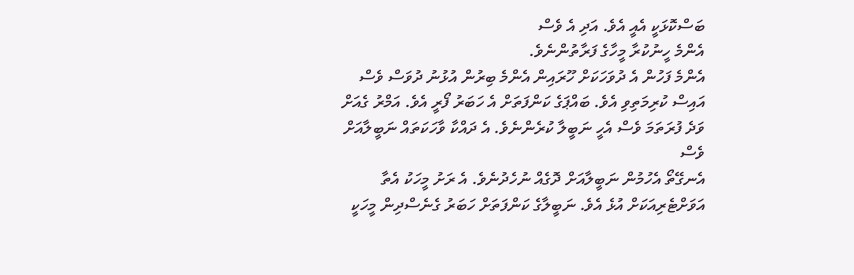ބަސްކޮޅަކީ އެއީ އެވެ. އަދި އެ ވެސް
އެންމެ ހީނުކުރާ މީހާގެ ފަރާތުންނެވެ.
އެންމެ ފަހުން އެ ދުވަހަކަށް ހޫރައިން އެންމެ ބިރުން އުޅުނު ދުވަސް ވެސް
އައިސް ކުރިމަތިވި އެވެ. ބައްޕަގެ ކަންފަތަށް އެ ހަބަރު ފޯރީ އެވެ. އަމްރު ގެއަށް
ވަދެ ފުރަތަމަ ވެސް އެހީ ނަބީލާ ކުރެންނެވެ. އެ ދައްކާ ވާހަކަތައް ނަބީލާއަށް ވެސް
އެނގޭތޯ އެހުމުން ނަބީލާއަށް ދޮގެއް ނުހެދުނެވެ. އެ ރަށު މީހަކު އެތާ
އަވަށްޓެރިއަކަށް އުޅެ އެވެ. ނަބީލާގެ ކަންފަތަށް ހަބަރު ގެނެސްދިން މީހަކީ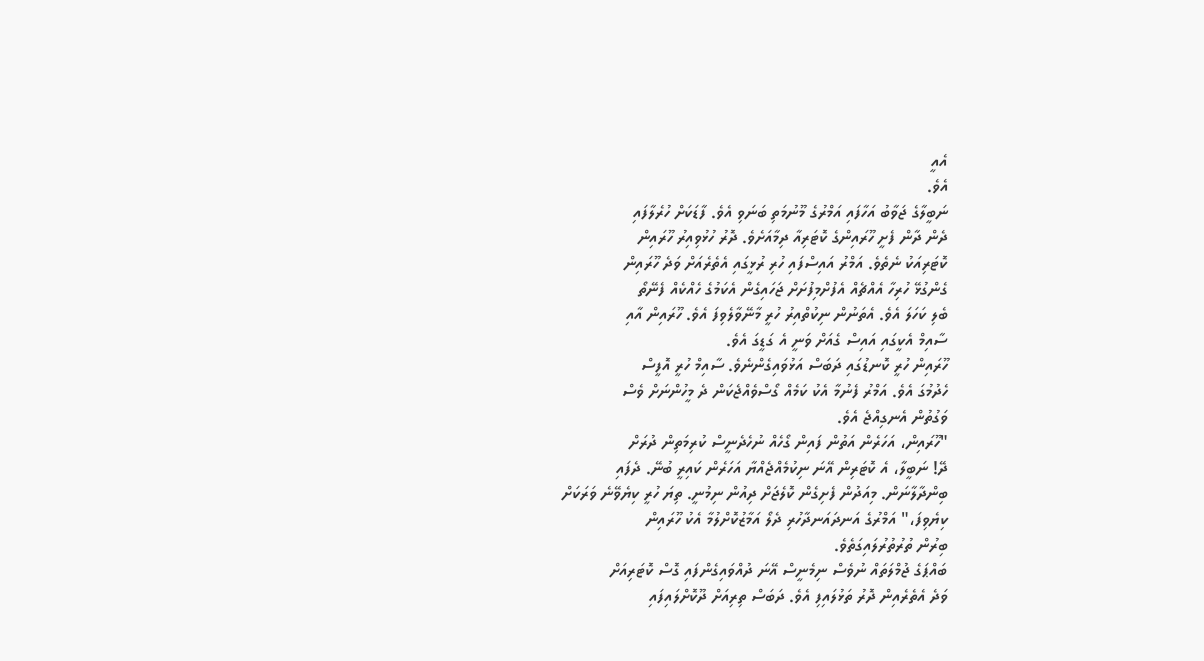އެއީ
އެވެ.
ނަބީލާގެ ޖަވާބު އަހާފައި އަމްރުގެ މޫނުމަތި ބަނަވި އެވެ. ފާޑަކަށް ހުރެލާފައި
ދެން ދާން ފެށީ ހޫރައިންގެ ކޮޓަރިއާ ދިމާއަށެވެ. ދޮރު ހުޅުވިއިރު ހޫރައިން
ކޮޓަރިއަކު ނެތެވެ. އަމްރު އައިސްފައި ހުރި ރުޅީގައި އެތެރެއަށް ވަދެ ހޫރައިން
ގެންގުޅޭ ހުރިހާ އެއްޗެއް އެފުށްމިފުށަށް ޖަހައިގެން އެކަމުގެ ހެއްކެއް ފެނޭތޯ
ބެލި ކަހަލަ އެވެ. އެތަނުން ނިކުތްއިރު ހުރީ މާނޭވާލެވިފަ އެވެ. ހޫރައިން އާއި
ސާއިމް އެކީގައި އައިސް ގެއަށް ވަނީ އެ ގަޑީގަ އެވެ.
ހޫރައިން ހުރީ ކޮނޑުގައި ދަބަސް އަޅުވައިގެންނެވެ. ސާއިމް ހުރީ އޮފީސް
ހެދުމުގަ އެވެ. އަމްރު ފެނުމާ އެކު ކަމެއް ގޯސްވެއްޖެކަން ދެ މީހުންނަށް ވެސް
ވަގުތުން އެނގިއްޖެ އެވެ.
"ހޫރައިން، އަހަރެން އަތުން ފައިން ގޯހެއް ނުހެދެނީސް ކުރިމަތިން ދުރަށް
ދޭ! ނަބީލާ، އެ ކޮޓަރިން އޭނަ ނިކުމެއްޖެއްޔާ އަހަރެން ކައިރީ ބުނޭ. ދެފައި
ބިންދާލާނަން. މިއަދުން ފެށިގެން ކޮލެޖަށް ދިއުން ނިމުނީ. ތިޔަ ހުރީ ކިޔެވޭނެ ވަރަކަށް
ކިޔެވިފަ،" އަމްރުގެ އަނދައަނދާހުރި ދެލޯ އަމާޒުކޮށްލުމާ އެކު ހޫރައިން
ބިރުން ތުރުތުރުލައިގަތެވެ.
ބައްޕަގެ ޖުމްލަތައް ނުވެސް ނިމެނީސް އޭނަ ދުއްވައިގެންފައި ގޮސް ކޮޓަރިއަށް
ވަދެ އެތެރެއިން ދޮރު ތަޅުލައިފި އެވެ. ދަބަސް ތިރިއަށް ދޫކޮށްލައިފައި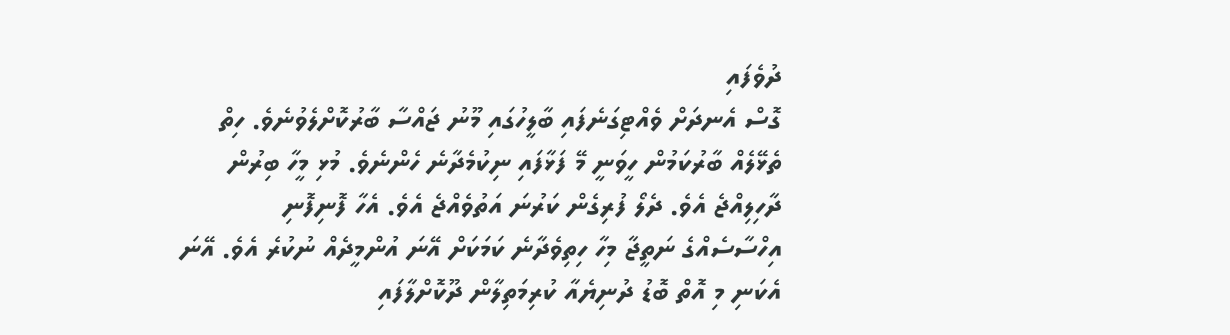ދުވެފައި
ގޮސް އެނދަށް ވެއްޓިގަނެފައި ބާލީހުގައި މޫނު ޖައްސާ ބާރުކޮށްލެވުނެވެ. ހިތް
ތެޅޭލެއް ބާރުކަމުން ހީވަނީ މޭ ފަޅާފައި ނިކުމެދާނެ ހެންނެވެ. މުޅި މީހާ ބިރުން
ދާހިލިއްޖެ އެވެ. ދެލޯ ފުރިގެން ކަރުނަ އަތުވެއްޖެ އެވެ. އެހާ ފޮނިފޮނި
އިހްސާސެއްގެ ނަތީޖާ މިހާ ހިތިވެދާނެ ކަމަކަށް އޭނަ އުންމީދެއް ނުކުރެ އެވެ. އޭނަ
އެކަނި މި އޮތް ބޮޑު ދުނިޔެއާ ކުރިމަތިލާން ދޫކޮށްލާފައި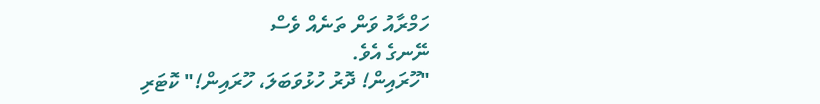ހަމްރާއު ވަން ތަނެއް ވެސް
ނޭނގެ އެވެ.
"ހޫރައިން! ދޮރު ހުޅުވަބަލަ، ހޫރައިން!" ކޮޓަރި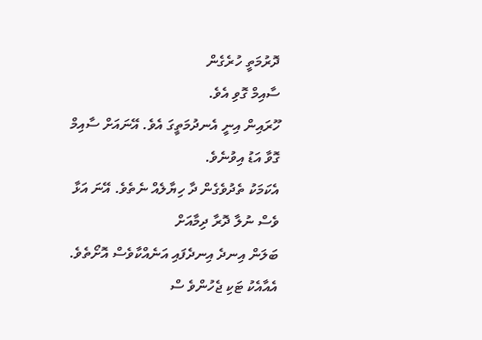ދޮރުމަތީ ހުރެގެން
ސާއިމް ގޮވި އެވެ.
ހޫރައިން އިނީ އެނދުމަތީގަ އެވެ. އޭނައަށް ސާއިމް ގޮވާ އަޑު އިވުނެވެ.
އެކަމަކު ތެދުވެގެން ދާ ހިޔާލެއް ނެތެވެ. އޭނަ އަޅާ ވެސް ނުލާ ދޮރާ ދިމާއަށް
ބަލަން އިނދެ އިނދެފައި އަނެއްކާވެސް އޮށޯތެވެ. އެއާއެކު ޓަކި ޖެހުންވެ ސް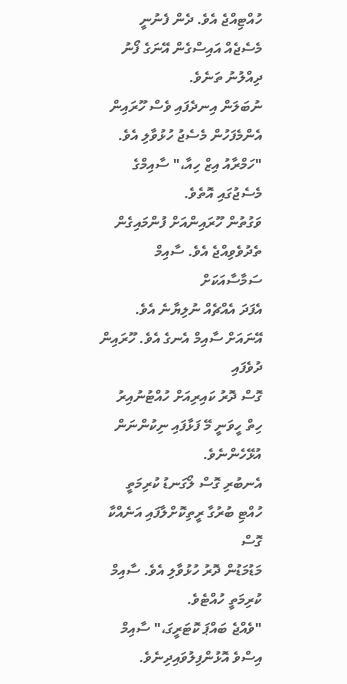ހުއްޓިއްޖެ އެވެ. ދެން ފެނުނީ މެސެޖެއް އައިސްގެން އޭނަގެ ފޯނު ދިއްލުނު ތަނެވެ.
ނުބަލަން އިނދެފައި ވެސް ހޫރައިން އެންމެފަހުން މެސެޖު ހުޅުވާލި އެވެ.
"ހަމްރާއު އިޒް ހިއާ،" ސާއިމްގެ މެސެޖުގައި އޮތެވެ.
ވަގުތުން ހޫރައިންއަށް ފުންމައިގެން ތެދުވެވިއްޖެ އެވެ. ސާއިމް ސަމާސާއަކަށް
އެފަދަ އެއްޗެއް ނުލިޔާނެ އެވެ. އޭނައަށް ސާއިމް އެނގެ އެވެ. ހޫރައިން ދުވެފައި
ގޮސް ދޮރު ކައިރިއަށް ހުއްޓުނުއިރު ހިތް ހީވަނީ މޭ ފަޅާފައި ނިކުންނަން އުޅޭހެންނެވެ.
އެނބުރި ގޮސް ލޯގަނޑު ކުރިމަތީ ހުއްޓި ބުރުގާ ރީތިކޮށްލާފައި އަނެއްކާ ގޮސް
މަޑުމަޑުން ދޮރު ހުޅުވާލި އެވެ. ސާއިމް ކުރިމަތީ ހުއްޓެވެ.
"ވެއްޖެ ބައްޕަ ކޮޓަރީގަ،" ސާއިމް އިސްވެ އޮޅުންފިލުވައިދިނެވެ.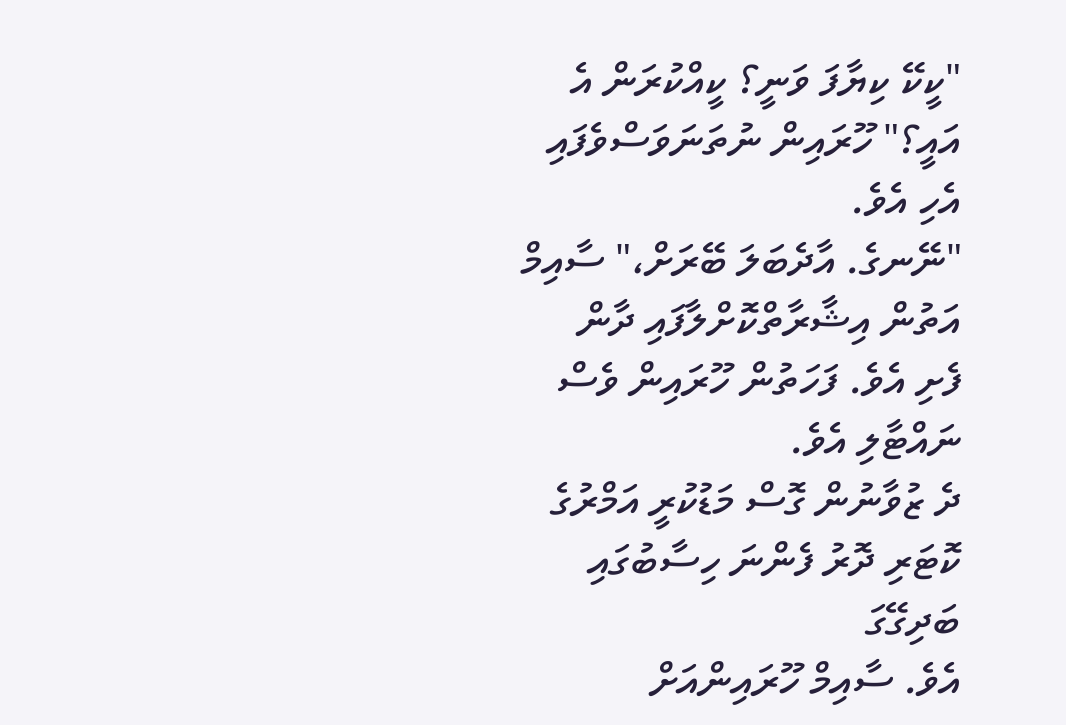"ކީކޭ ކިޔާފަ ވަނީ؟ ކީއްކުރަން އެ އައީ؟" ހޫރައިން ނުތަނަވަސްވެފައި
އެހި އެވެ.
"ނޭނގެ. އާދެބަލަ ބޭރަށް،" ސާއިމް އަތުން އިޝާރާތްކޮށްލާފައި ދާން
ފެށި އެވެ. ފަހަތުން ހޫރައިން ވެސް ނައްޓާލި އެވެ.
ދެ ޒުވާނުން ގޮސް މަޑުކުރީ އަމްރުގެ ކޮޓަރި ދޮރު ފެންނަ ހިސާބުގައި ބަދިގޭގަ
އެވެ. ސާއިމް ހޫރައިންއަށް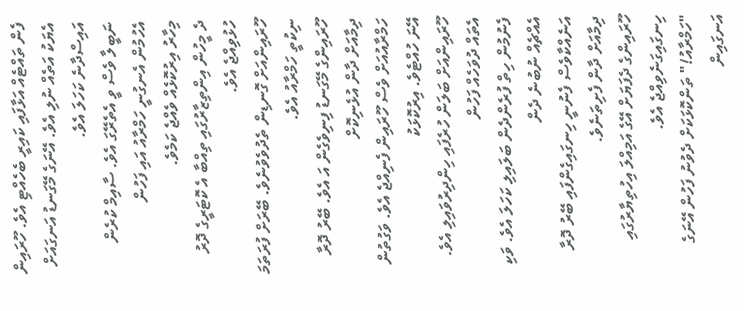ފެން ތައްޓެއް އަޅާފައި ކައިރީ ބެހެއްޓި އެވެ. ހޫރައިން
އެޔަކު އަތެއް ނުލި އެވެ. އޭނަގެ މޭގަނޑު އަނގައަށް އައިސްދާނެ ކަހަލަ އެވެ.
ނަބީލާ ވެސް ވީ އެތެރޭގަ އެވެ. ސާއިމް ކުރެން އެހުމުން އެނގުނީ ހަމްރާއު އައި ފަހުން
މިހާރު އިރުކޮޅެއް ވެއްޖެ ކަމެވެ.
ދެ މީހުން އިންތިޒާރުގައި ތިއްބާ އެ ކޮޓަރީގެ ދޮރު ހުޅުވިއްޖެ އެވެ.
ހޫރައިންއަށް ގޮނޑިން ތެދުވެވުނެވެ. ބޭރަށް ފުރަތަމަ ނިކުތީ ހަމްރާއު އެވެ.
ހޫރައިންގެ މޭގަނޑު ފިނިވެގެން އަ އެވެ. ބޭރު ދޮރާ ދިމާއަށް ދާން އުޅެނިކޮށް
ހަމްރާއުއަށް ވެސް ހޫރައިން ފެނިއްޖެ އެވެ. ވަގުތުން އޭނަ ހުއްޓެވެ. އިރުކޮޅަކު
ހޫރައިންއަށް ބަލަން ހުރެފައި ހިންދިރުވައިލި އެވެ. އެތައް ދުވަހެއް ފަހުން
ފެނުމުން ހިތް ފުރެންދެން ބަލައިލި ކަހަލަ އެވެ. ވަކި އެއްޗެއް ނުބުނެ ދެން
އަނެއްކާވެސް ފެނުނީ ހިނގައިގެންފައި ބޭރު ދޮރާ ދިމާއަށް ދާން ފެށިތަނެވެ.
ހޫރައިންގެ ދެފަޔަށް އޭގެ އަމިއްލަ އިހުތިޔާރުގައި ހިނގައިގަނެވިއްޖެ އެވެ.
"ހަމްރާއު!" ތަންކޮޅަކަށް ދެވުނު ފަހުން އޭނަގެ އަނގައިން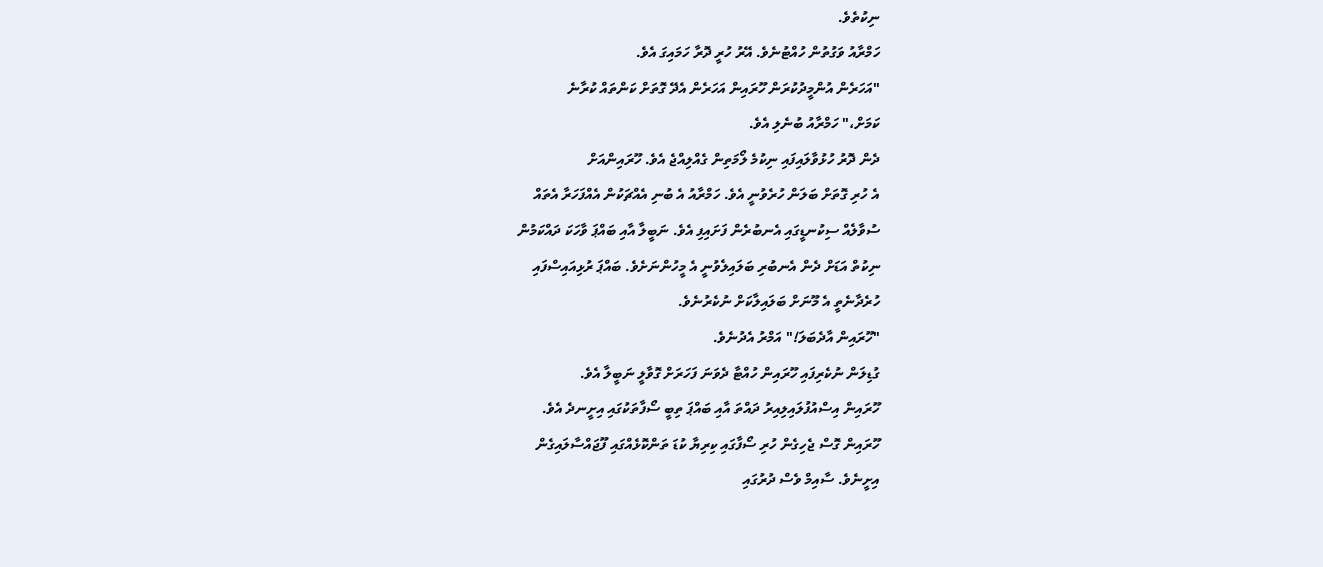ނިކުތެވެ.
ހަމްރާއު ވަގުތުން ހުއްޓުނެވެ. އޭރު ހުރީ ދޮރާ ހަމައިގަ އެވެ.
"އަހަރެން އުންމީދުކުރަން ހޫރައިން އަހަރެން އެދޭ ގޮތަށް ކަންތައް ކުރާނެ
ކަމަށް،" ހަމްރާއު ބުނެލި އެވެ.
ދެން ދޮރު ހުޅުވާލައިފައި ނިކުމެ ލޯމަތިން ގެއްލިއްޖެ އެވެ. ހޫރައިންއަށް
އެ ހުރި ގޮތަށް ބަލަން ހުރެވުނީ އެވެ. ހަމްރާއު އެ ބުނި އެއްޗަކުން އެއްފަހަރާ އެތައް
ސުވާލެއް ސިކުނޑީގައި އެނބުރެން ފަށައިފި އެވެ. ނަބީލާ އާއި ބައްޕަ ވާހަކަ ދައްކަމުން
ނިކުތް އަޑަށް ދެން އެނބުރި ބަލައިލެވުނީ އެ މީހުންނަށެވެ. ބައްޕަ ރުޅިއައިސްފައި
ހުރެދާނެތީ އެ މޫނަށް ބަލައިލާކަށް ނުކެރުނެވެ.
"ހޫރައިން އާދެބަލަ!" އަމްރު އެދުނެވެ.
ގުޑިލަން ނުކެރިފައި ހޫރައިން ހުއްޓާ ދެވަނަ ފަހަރަށް ގޮވާލީ ނަބީލާ އެވެ.
ހޫރައިން އިސްއުފުލައިލިއިރު ދައްތަ އާއި ބައްޕަ ތިބީ ސޯފާތަކުގައި އިށީނދެ އެވެ.
ހޫރައިން ގޮސް ޖެހިގެން ހުރި ސޯފާގައި ކިރިޔާ ކުޑަ ތަންކޮޅެއްގައި ފޫޖައްސާލައިގެން
އިށީނެވެ. ސާއިމް ވެސް ދުރުގައި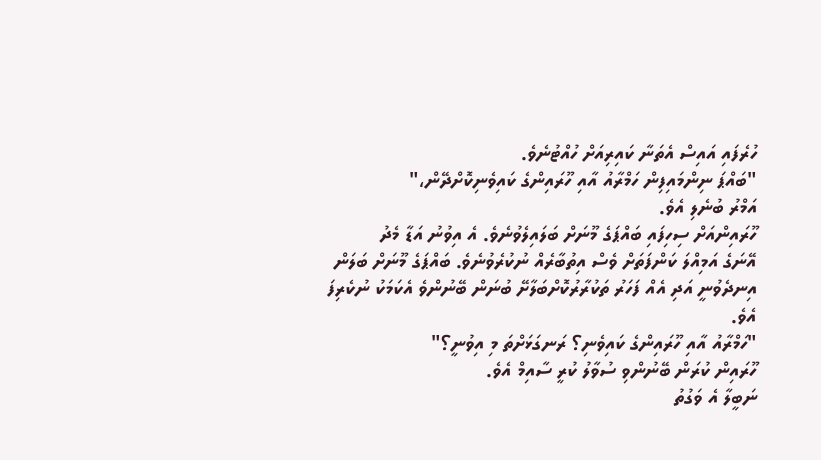ހުރެފައި އައިސް އެތަނާ ކައިރިއަށް ހުއްޓުނެވެ.
"ބައްޕަ ނިންމައިފިން ހަމްރާއު އާއި ހޫރައިންގެ ކައިވެނިކޮށްދޭން،"
އަމްރު ބުނެލި އެވެ.
ހޫރައިންއަށް ސިހިފައި ބައްޕަގެ މޫނަށް ބަލައިލެވުނެވެ. އެ އިވުނު އަޑާ މެދު
އޭނަގެ އަމިއްލަ ކަންފަތަށް ވެސް އިތުބާރެއް ނުކުރެވުނެވެ. ބައްޕަގެ މޫނަށް ބަލަން
އިނދެވުނީ އަދި އެއް ފަހަރު ތަކުރާރުކޮށްބަލާށޭ ބުނަން ބޭނުންވެ އެކަމަކު ނުކެރިފަ
އެވެ.
"ހަމްރާއު އާއި ހޫރައިންގެ ކައިވެނި؟ ރަނގަޅަށްތަ މި އިވުނީ؟"
ހޫރައިން ކުރަން ބޭނުންވި ސުވާލު ކުރީ ސާއިމް އެވެ.
ނަބީލާ އެ ވަގުތު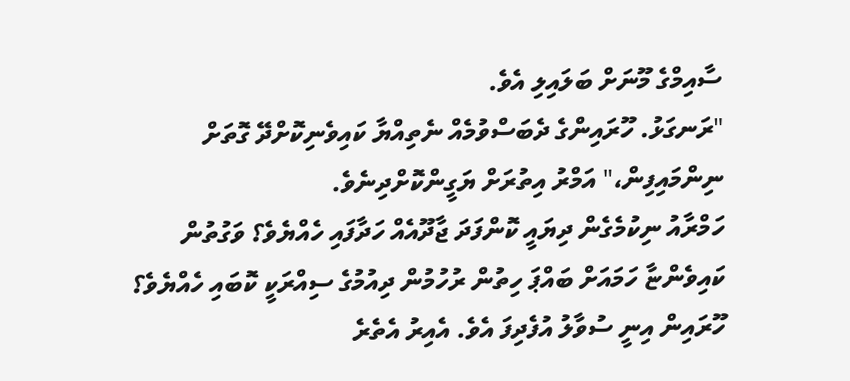ސާއިމްގެ މޫނަށް ބަލައިލި އެވެ.
"ރަނގަޅު. ހޫރައިންގެ ދެބަސްވުމެއް ނެތިއްޔާ ކައިވެނިކޮށްދޭ ގޮތަށް
ނިންމައިފިން،" އަމްރު އިތުރަށް ޔަގީންކޮށްދިނެވެ.
ހަމްރާއު ނިކުމެގެން ދިޔައީ ކޮންފަދަ ޖާދޫއެއް ހަދާފައި ހެއްޔެވެ؟ ވަގުތުން
ކައިވެންޏާ ހަމައަށް ބައްޕަ ހިތުން ރުހުމުން ދިއުމުގެ ސިއްރަކީ ކޮބައި ހެއްޔެވެ؟
ހޫރައިން އިނީ ސުވާލު އުފެދިފަ އެވެ. އެއިރު އެތެރެ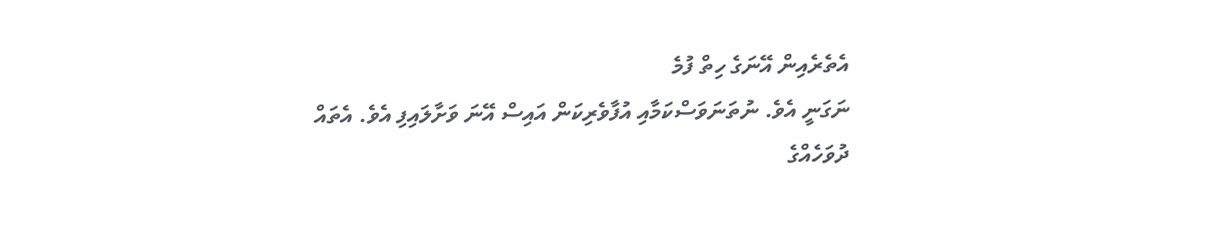އެތެރެއިން އޭނަގެ ހިތް ފުމެ
ނަގަނީ އެވެ. ނުތަނަވަސްކަމާއި އުފާވެރިކަން އައިސް އޭނަ ވަށާލައިފި އެވެ. އެތައް
ދުވަހެއްގެ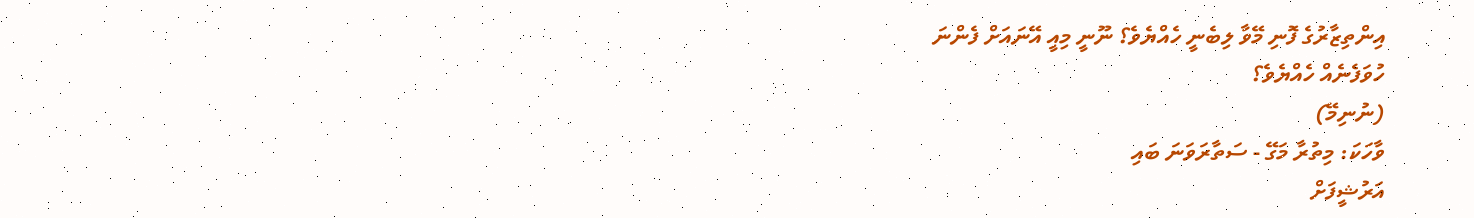އިންތިޒާރުގެ ފޮނި މޭވާ ލިބެނީ ހެއްޔެވެ؟ ނޫނީ މިއީ އޭނައަށް ފެންނަ
ހުވަފެނެއް ހެއްޔެވެ؟
(ނުނިމޭ)
ވާހަކަ: މިތުރާ މަގޭ - ސަތާރަވަނަ ބައި
އަރުޝީފަށް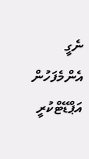ނެގީ
އެންމެފަހުން އަޕްޑޭޓްކުރީ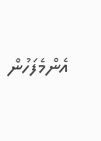އެންމެފަހުން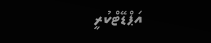އަޕްޑޭޓްކުރީ